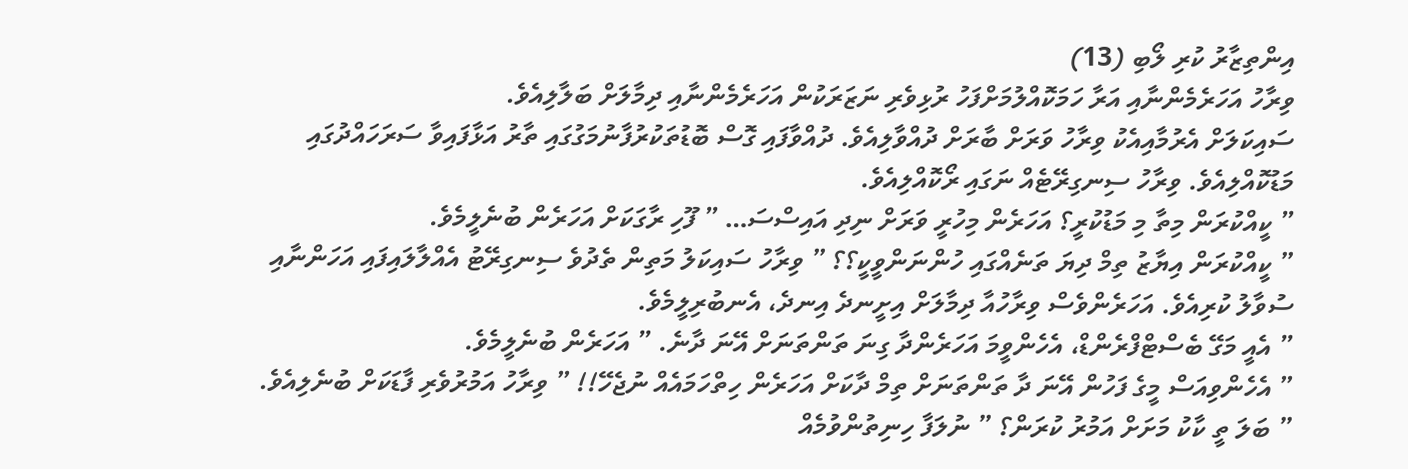އިންތިޒާރު ކުރި ލޯބި (13)
ވިރާހު އަހަރެމެންނާއި އަރާ ހަމަކޮއްލުމަށްފަހު ރުޅިވެރި ނަޒަރަކުން އަހަރެމެންނާއި ދިމާލަށް ބަލާލިއެވެ.
ސައިކަލަށް އެރުމާއިއެކު ވިރާހު ވަރަށް ބާރަށް ދުއްވާލިއެވެ. ދުއްވާފައި ގޮސް ބޮޑުތަކުރުފާނުމަގުގައި ތާރު އަޅާފައިވާ ސަރަހައްދުގައި މަޑުކޮއްލިއެވެ. ވިރާހު ސިނގިރޭޓެއް ނަގައި ރޯކޮއްލިއެވެ.
” ކީއްކުރަން މިތާ މި މަޑުކުރީ؟ އަހަރެން މިހުރީ ވަރަށް ނިދި އައިސްސަ… ” ފޫހި ރާގަކަށް އަހަރެން ބުނެލީމެވެ.
” ކީއްކުރަން އިޔާޒު ތިމް ދިޔަ ތަނެއްގައި ހުންނަންވީކީ؟؟ ” ވިރާހު ސައިކަލު މަތިން ތެދުވެ ސިނގިރޭޓު އެއްލާލައިފައި އަހަންނާއި ސުވާލު ކުރިއެވެ. އަހަރެންވެސް ވިރާހުއާ ދިމާލަށް އިށީނދެ އިނދެ، އެނބުރިލީމެވެ.
” އެއީ މަގޭ ބެސްޓްފްރެންޑް، އެހެންވީމަ އަހަރެންދާ ގިނަ ތަންތަނަށް އޭނަ ދާނެ. ” އަހަރެން ބުނެލީމެވެ.
” އެހެންވިއަސް މީގެ ފަހުން އޭނަ ދާ ތަންތަނަށް ތިމް ދާކަށް އަހަރެން ހިތްހަމައެއް ނުޖެހޭ!! ” ވިރާހު އަމުރުވެރި ފާޑަކަށް ބުނެލިއެވެ.
” ބަލަ ތީ ކާކު މަށަށް އަމުރު ކުރަން؟ ” ނުލަފާ ހިނިތުންވުމެއް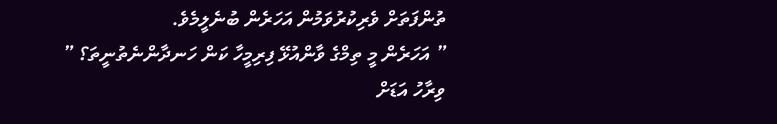ތުންފަތަށް ވެރިކުރުވަމުން އަހަރެން ބުނެލީމެވެ.
” އަހަރެން މީ ތިމްގެ ވާންއުޅޭ ފިރިމީހާ ކަން ހަނދާންނެތުނީތަ؟ ” ވިރާހު އަޑަށް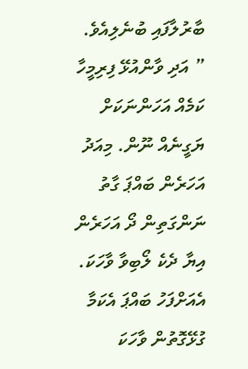ބާރުލާފައި ބުނެލިއެވެ.
” އަދި ވާންއުޅޭ ފިރިމީހާ ކަމެއް އަހަންނަކަށް ޔަގީނެއް ނޫން. މިއަދު އަހަރެން ބައްޕަ ގާތު ނަންގަތިން ދޯ އަހަރެން އިޔާ ދެކެ ލޯބިވާ ވާހަކަ. އެއަށްފަހު ބައްޕަ އެކަމާ ގުޅޭގޮތުން ވާހަކަ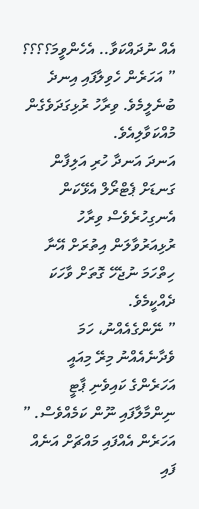އެއް ނުދައްކަވާ.. އެހެންވީމަ؟؟؟؟ ” އަހަރެން ހެވިލާފައި އިނދެ ބުނެލީމެވެ. ވިރާހު ރުޅިގަދަވެގެން މުއްކަވާލިއެވެ.
އަނދަ އަނދާ ހުރި އަލިފާން ގަނޑަށް ޕެޓްރޯލް އެޅޭކަން އެނގިހުރެވެސް ވިރާހު ރުޅިއަރުވާލަން އިތުރަށް އޭނާ ހިތްހަމަ ނުޖެހޭ ގޮތަށް ވާހަކަ ދެއްކީމެވެ.
” ނޭންގެއެއްނު، ހަމަ ވެދާނެއެއްނު މިރޭ މިއައީ އަހަރެންގެ ކައިވެނި ޕާޓީ ނިންމާލާފައި ނޫން ކަމެއްވެސް. ” އަހަރެން އެއްފައި މައްޗަށް އަނެއް ފައި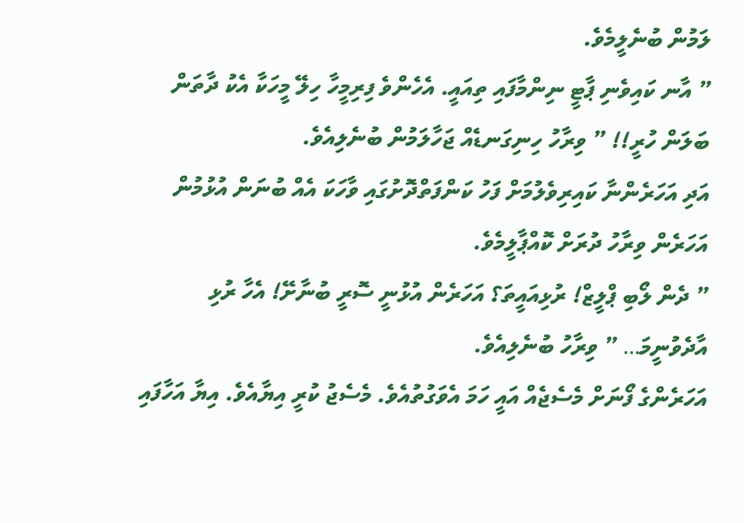ލަމުން ބުނެލީމެވެ.
” އާނ ކައިވެނި ޕާޓީ ނިންމާފައި ތިއައީ. އެހެންވެ ފިރިމީހާ ހިލޭ މީހަކާ އެކު ދާތަން ބަލަން ހުރީ!! ” ވިރާހު ހިނިގަނޑެއް ޖަހާލަމުން ބުނެލިއެވެ.
އަދި އަހަރެންނާ ކައިރިވެލުމަށް ފަހު ކަންފަތްދޮށުގައި ވާހަކަ އެއް ބުނަން އުޅުމުން އަހަރެން ވިރާހު ދުރަށް ކޮއްޕާލީމެވެ.
” ދެން ލޯބި ޕްލީޒް! ރުޅިއައީތަ؟ އަހަރެން އުޅުނީ ސޮރީ ބުނާށޭ! އެހާ ރުޅި އާދެވުނީމަ… ” ވިރާހު ބުނެލިއެވެ.
އަހަރެންގެ ފޯނަށް މެސެޖެއް އައީ ހަމަ އެވަގުތުއެވެ. މެސެޖު ކުރީ އިޔާއެވެ. އިޔާ އަހާފައި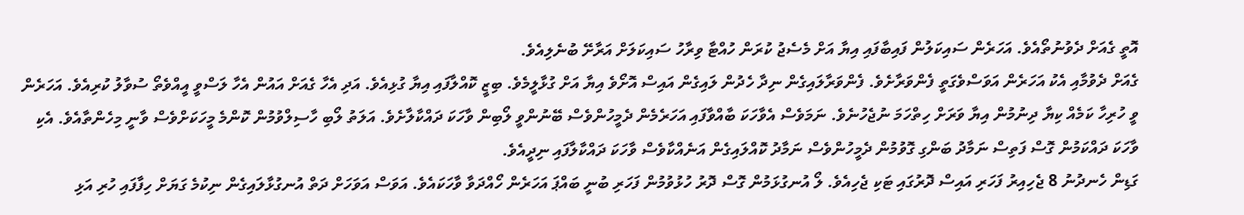އޮތީ ގެއަށް ދެވުނުތޯއެވެ. އަހަރެން ސައިކަލުން ފައިބާފައި އިޔާ އަށް މެސެޖު ކުރަން ހުއްޓާ ވިރާހު ސައިކަލަށް އަރާށޭ ބުނެލިއެވެ.
ގެއަށް ދެވުމާއި އެކު އަހަރެން އަވަސްވެގަތީ ފެންވަރާށެވެ. ފެންވަރާލައިގެން ނިދާ ހެދުން ލައިގެން އައިސް އޮށޯވެ އިޔާ އަށް ގުޅާލީމެވެ. ބިޒީ ކޮއްލާފައި އިޔާ ގުޅިއެވެ. އަދި އެހާ ގެއަށް އައުން އެހާ ލަސްވީ އީއްވެތޯ ސުވާލު ކުރިއެވެ. އަހަރެން ވީ ހުރިހާ ކަމެއް ކިޔާ ދިނުމުން އިޔާ ވަރަށް ހިތްހަމަ ނުޖެހުނެވެ. ނަމަވެސް އެވާހަކަ ބާއްވާފައި އަހަރެމެން ދެމީހުންވެސް ބޭނުންވީ ލޯބިން ވާހަކަ ދައްކާލާށެވެ. އަލަތު ލޯބި ހާސިލްވުމުން ކޮންމެ މީހަކަށްވެސް ވާނީ މިހެންތާއެވެ. އެކި ވާހަކަ ދައްކަމުން ގޮސް ފަތިސް ނަމާދު ބަންގި ގޮވުމުން ދެމީހުންވެސް ނަމާދު ކޮއްލައިގެން އަނެއްކާވެސް ވާހަކަ ދައްކާލާފައި ނިދީއެވެ.
ގަޑިން ހެނދުނު 8 ޖެހިއިރު ފަހަރި އައިސް ދޮރުގައި ޓަކި ޖެހިއެވެ. ލޯ އުނގުޅަމުން ގޮސް ދޮރު ހުޅުވުމުން ފަހަރި ބުނީ ބައްޕަ އަހަރެން ހޯއްދަވާ ވާހަކައެވެ. އަވަސް އަވަހަށް ދަތް އުނގުޅާލައިގެން ނިކުމެ ގަޔަށް ހިފާފައި ހުރި އަޅި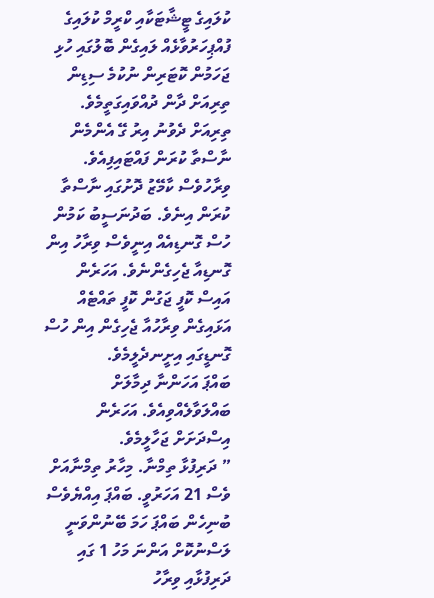ކުލައިގެ ޓީޝާޓަކާއި ކްރީމް ކުލައިގެ ފުއްޕިހަރުވާޅެއް ލައިގެން ބޮލުގައި ހުޅި ޖަހަމުން ކޮޓަރިން ނުކުމެ ސިޑިން ތިރިއަށް ދާން ދުއްވައިގަތީމެވެ. ތިރިއަށް ދެވުނު އިރު ގޭ އެންމެން ނާސްތާ ކުރަން ފައްޓައިފިއެވެ. ވިރާހުވެސް ކާމޭޒު ދޮށުގައި ނާސްތާ ކުރަން އިނެވެ. ބަދުނަސީބު ކަމުން ހުސް ގޮނޑިއެއް އިނީވެސް ވިރާހު އިން ގޮނޑިއާ ޖެހިގެންނެވެ. އަހަރެން އައިސް ކޮފީ ޖަގުން ކޮފީ ތައްޓެއް އަޅައިގެން ވިރާހުއާ ޖެހިގެން އިން ހުސް ގޮނޑީގައި އިށީނދެލީމެވެ.
ބައްޕަ އަހަންނާ ދިމާލަށް ބައްލަވާލެއްވިއެވެ. އަހަރެން އިސްދަށަށް ޖަހާލީމެވެ.
” ދަރިފުޅާ ތިމްނާ. މިހާރު ތިމްނާއަށް ވެސް 21 އަހަރުވީ. ބައްޕަ އިއްޔެވެސް ބުނިހެން ބައްޕަ ހަމަ ބޭނުންވަނީ ލަސްނުކޮށް އަންނަ މަހު 1 ގައި ދަރިފުޅާއި ވިރާހު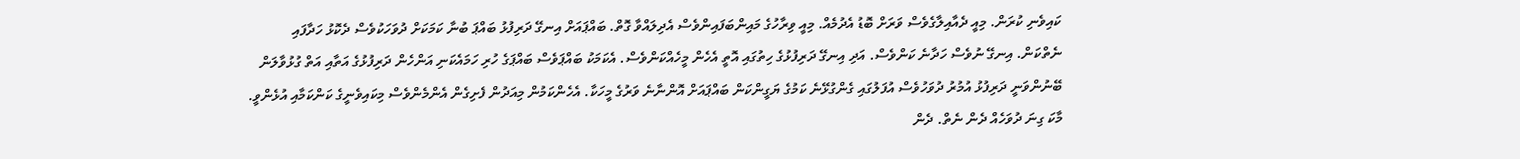ކައިވެނި ކުރަން. މިއީ ދެއާއިލާގެވެސް ވަރަށް ބޮޑު އެދުމެއް. މިއީ ވިރާހުގެ މައިންބަފައިންވެސް އެދިލައްވާ ގޮތް. ބައްޕައަށް އިނގޭ ދަރިފުޅު ބައްޕަ ބުނާ ކަމަކަށް ދުވަހަކުވެސް ދެކޮޅު ހަދާފައި ނެތްކަން. އިނގޭ ނުވެސް ހަދާނެ ކަންވެސް. އަދި އިނގޭ ދަރިފުޅުގެ ހިތުގައި އޮތީ އެހެން މީހެއްކަންވެސް. އެކަމަކު ބައްޕަވެސް ބައްޕަގެ ހުރި ހަމައެކަނި އަންހެން ދަރިފުޅުގެ އަތާއި އަތް ގުޅުވާލަން ބޭނުންވަނީ ދަރިފުޅު އުމުރު ދުވަހުވެސް އުފަލުގައި ގެންގުޅޭނެ ކަމުގެ ޔަގީންކަން ބައްޕައަށް އޮންނާނެ ވަރުގެ މީހަކާ. އެހެންކަމުން މިއަދުން ފެށިގެން އެންމެންވެސް މިކައިވެނީގެ ކަންކަމާއި އުޅެންވީ. މާކަ ގިނަ ދުވަހެއް ދެން ނެތް. ދެން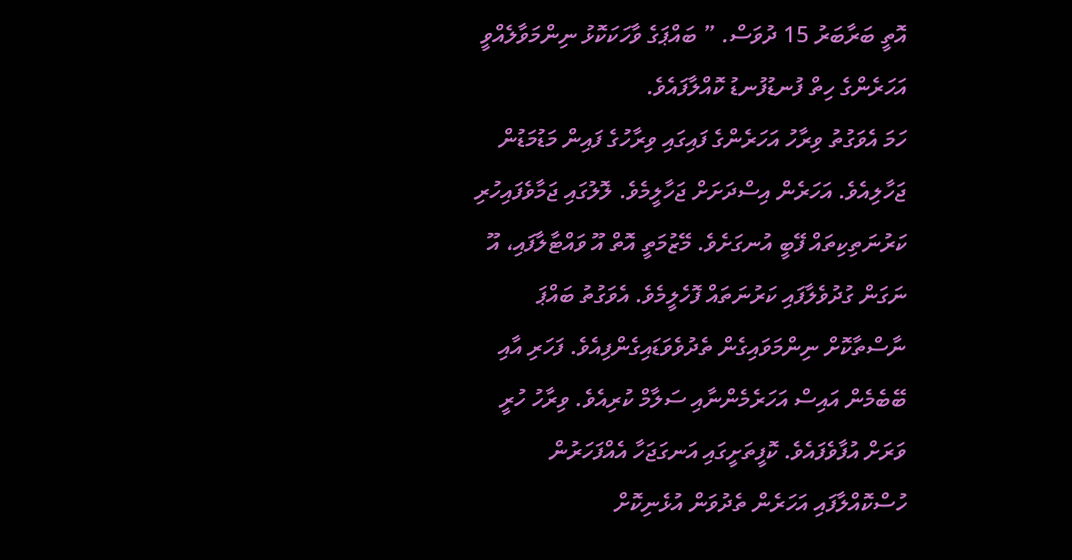އޮތީ ބަރާބަރު 15 ދުވަސް. ” ބައްޕަގެ ވާހަކަކޮޅު ނިންމަވާލެއްވީ އަހަރެންގެ ހިތް ފުނޑުފުނޑު ކޮއްލާފައެވެ.
ހަމަ އެވަގުތު ވިރާހު އަހަރެންގެ ފައިގައި ވިރާހުގެ ފައިން މަޑުމަޑުން ޖަހާލިއެވެ. އަހަރެން އިސްދަށަށް ޖަހާލީމެވެ. ލޮލުގައި ޖަމާވެފައިހުރި ކަރުނަތިކިތައް ފޭބީ އުނގަށެވެ. މޭޒުމަތީ އޮތް އޫ ވައްޓާލާފައި، އޫ ނަގަން ގުދުވެލާފައި ކަރުނަތައް ފޮހެލީމެވެ. އެވަގުތު ބައްޕަ ނާސްތާކޮށް ނިންމަވައިގެން ތެދުވެވަޑައިގެންފިއެވެ. ފަހަރި އާއި ބޭބެމެން އައިސް އަހަރެމެންނާއި ސަލާމް ކުރިއެވެ. ވިރާހު ހުރީ ވަރަށް އުފާވެފައެވެ. ކޮފީތަށީގައި އަނގަޖަހާ އެއްފަހަރުން ހުސްކޮއްލާފައި އަހަރެން ތެދުވަން އުޅެނިކޮށް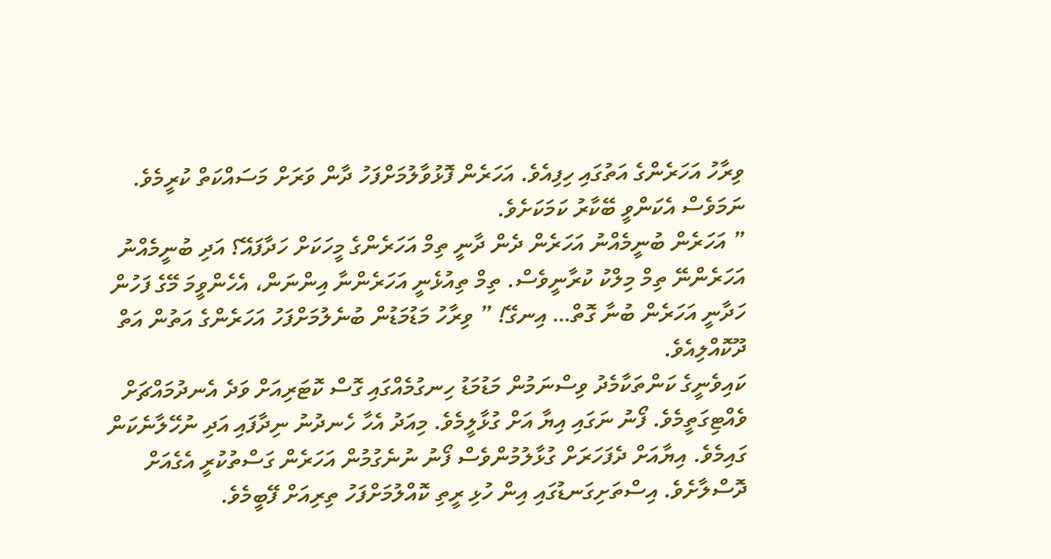ވިރާހު އަހަރެންގެ އަތުގައި ހިފިއެވެ. އަހަރެން ފޮޅުވާލުމަށްފަހު ދާން ވަރަށް މަސައްކަތް ކުރީމެވެ. ނަމަވެސް އެކަންވީ ބޭކާރު ކަމަކަށެވެ.
” އަހަރެން ބުނީމެއްނު އަހަރެން ދެން ދާނީ ތިމް އަހަރެންގެ މީހަކަށް ހަދާފައޭ؟ އަދި ބުނީމެއްނު އަހަރެންނޭ ތިމް މިލްކު ކުރާނީވެސް. ތިމް ތިއުޅެނީ އަހަރެންނާ އިންނަން، އެހެންވީމަ މޭގެ ފަހުން ހަދާނީ އަހަރެން ބުނާ ގޮތް… އިނގޭ! ” ވިރާހު މަޑުމަޑުން ބުނެލުމަށްފަހު އަހަރެންގެ އަތުން އަތް ދޫކޮއްލިއެވެ.
ކައިވެނީގެ ކަންތަކާމެދު ވިސްނަމުން މަޑުމަޑު ހިނގުމެއްގައި ގޮސް ކޮޓަރިއަށް ވަދެ އެނދުމައްޗަށް ވެއްޓިގަތީމެވެ. ފޯނު ނަގައި އިޔާ އަށް ގުޅާލީމެވެ. މިއަދު އެހާ ހެނދުނު ނިދާފައި އަދި ނުހޭލާނެކަން ގައިމެވެ. އިޔާއަށް ދެފަހަރަށް ގުޅާލުމުންވެސް ފޯނު ނުނެގުމުން އަހަރެން ގަސްތުކުރީ އެގެއަށް ދޮސްލާށެވެ. އިސްތަށިގަނޑުގައި އިން ހުޅި ރީތި ކޮއްލުމަށްފަހު ތިރިއަށް ފޭބީމެވެ.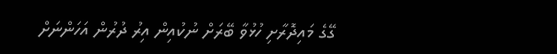ގޭގެ މައިދޮރާށި ހުޅުވާ ބޭރަށް ނުކުއިން އިރު ދުރުން އަހަންނަށް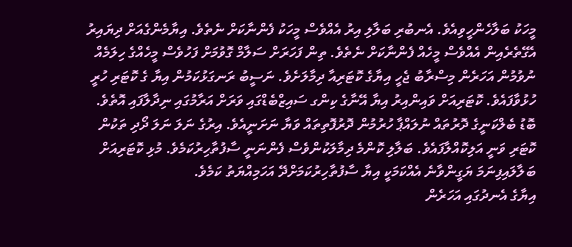މީހަކު ބަލާހެންހީވިއެވެ. އެނބުރި ބަލާލި އިރު އެއްވެސް މީހަކު ފެންނާކަށް ނެތެވެ. އިޔާމެންގެއަށް ދިޔައިރު އެގޭތެރެއިން އެއްވެސް މީހެއް ފެންނާކަށް ނެތެވެ. ތިން ފަހަރަށް ސަލާމް ގޮވުމަށް ފަހުވެސް މީހެއްގެ ހިލަމެއް ނުވުމުން އަހަރެން މިސްރާބު ޖެހީ އިޔާގެ ކޮޓަރިއާ ދިމާލަށެވެ. ނަސީބު ރަނގަޅުކަމުން އިޔާ ގެ ކޮޓަރި ހުރީ ހުޅުވާފައެވެ. ކޮޓަރިއަށް ވައިންއިރު އިޔާ އޭނާގެ ކިންގ ސައިޒްބެޑްގައި ވަރަށް އަރާމުގައި ނިދާލާފައި އޮތެވެ. ބޮޑު ބެލްކަނީގެ ދޮރުތައް ނުލައްޕާ ހުރުމުން ދޮރުފޮތިތައް ވަޔާ ނަށަނީއެވެ. އިރުގެ ނަލަ ނަލަ ދޯދި ތަކުން ކޮޓަރި ވަނީ އަލިކޮއްލާފައެވެ. ބަލާލި ކޮންމެ ދިމާލަކުންވެސް ފެންނަނީ ސާފުތާހިރުކަމެވެ. މުޅި ކޮޓަރިއަށް ބަލާލައިފިނަމަ ޔަގީންވާނެ އެއްކަމަކީ އިޔާ ސާފުތާހިރުކަމަށްދޭ އަހަމިއްޔަތު ކަމެވެ.
އިޔާގެ އެނދުގައި އަހަރެން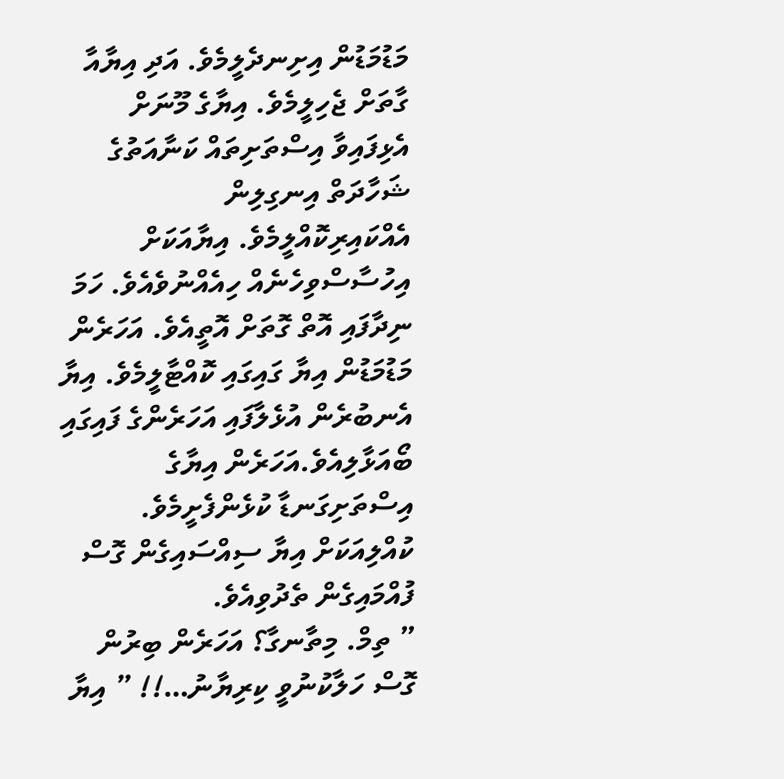މަޑުމަޑުން އިށިނދެލީމެވެ. އަދި އިޔާއާ ގާތަށް ޖެހިލީމެވެ. އިޔާގެ މޫނަށް އެޅިފައިވާ އިސްތަށިތައް ކަނާއަތުގެ ޝަހާދަތް އިނގިލިން އެއްކައިރިކޮއްލީމެވެ. އިޔާއަކަށް އިހުސާސްވިހެނެއް ހިއެއްނުވެއެވެ. ހަމަ ނިދާފައި އޮތް ގޮތަށް އޮތީއެވެ. އަހަރެން މަޑުމަޑުން އިޔާ ގައިގައި ކޮއްޓާލީމެވެ. އިޔާ އެނބުރެން އުޅެލާފައި އަހަރެންގެ ފައިގައި ބޯއަޅާލިއެވެ.އަހަރެން އިޔާގެ އިސްތަށިގަނޑާ ކުޅެންފެށީމެވެ. ކުއްލިއަކަށް އިޔާ ސިއްސައިގެން ގޮސް ފުއްމައިގެން ތެދުވިއެވެ.
” ތިމް. މިތާނގާ؟ އަހަރެން ބިރުން ގޮސް ހަލާކުނުވީ ކިރިޔާނު…!! ” އިޔާ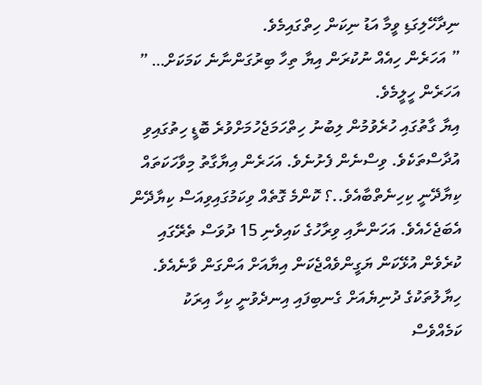ނިދާހޭލިގަޑި ވީމާ އަޑު ނިކަން ހިތްގައިމެވެ.
” އަހަރެން ހިއެއް ނުކުރަން އިޔާ ތިހާ ބިރުގަންނާނެ ކަމަކަށް… ” އަހަރެން ހީލީމެވެ.
އިޔާ ގާތުގައި ހުރެވުމުން ލިބުނު ހިތްހަމަޖެހުމަށްވުރެ ބޮޑީ ހިތުގައިވި އުދާސްތަކެވެ. ވިސްނެން ފެށުނެވެ. އަހަރެން އިޔާގާތު މިވާހަކަތައް ކިޔާދޭނީ ކިހިނެތްބާއެވެ..؟ ކޮންމެ ގޮތެއް ވިކަމުގައިވިއަސް ކިޔާދޭން އެބަޖެހެއެވެ. އަހަންނާއި ވިރާހުގެ ކައިވެނި 15 ދުވަސް ތެރޭގައި ކުރެވެން އުޅޭކަން ޔަގީންވެއްޖެކަން އިޔާއަށް އަންގަން ވާނެއެވެ. ހިޔާލުތަކުގެ ދުނިޔެއަށް ގެނބިފައި އިނދެވުނީ ކިހާ އިރަކު ކަމެއްވެސް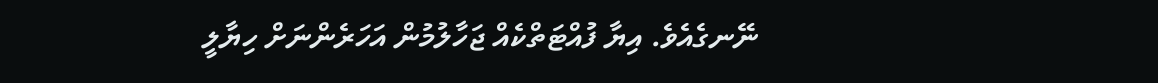ނޭނގެއެވެ. އިޔާ ފުއްޓަތްކެއް ޖަހާލުމުން އަހަރެންނަށް ހިޔާލީ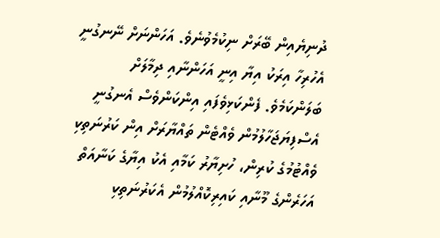ދުނިޔެއިން ބޭރަށް ނިކުމެވުނެވެ. އަހަންނަށް ނޭނގުނީ އެހުރިހާ އިރަކު އިޔާ އިނީ އަހަންނާއި ދިމާލަށް ބަލަންކަމެވެ. ފެންކަޅިވެފައި އިންކަންވެސް އެނގުނީ އެސްފިޔަޖަހާލުމުން ވެއްޓެން ތައްޔާރަށް އިން ކަރުނަތިކި ވެއްޓުމުގެ ކުރިން، ހުށިޔާރު ކަމާއި އެކު އިޔާގެ ކަނާއަތް އަހަރެންގެ މޫނާއި ކައިރިކޮއްލުމުން އެކަރުނަތިކި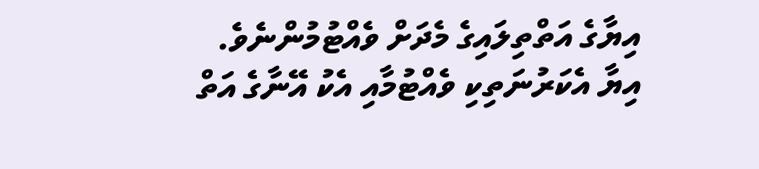އިޔާގެ އަތްތިލައިގެ މެދަށް ވެއްޓުމުންނެވެ.
އިޔާ އެކަރުނަތިކި ވެއްޓުމާއި އެކު އޭނާގެ އަތް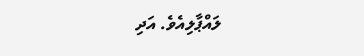ލައްޕާލިއެވެ. އަދި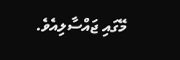މޭގައި ޖައްސާލިއެވެ.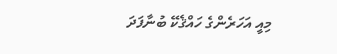މިއީ އަހަރެންގެ ހައްޤެކޭ ބުނާފަދަ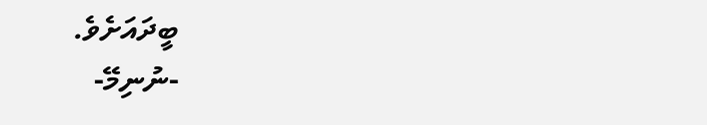ބީދައަށެވެ.
-ނުނިމޭ-